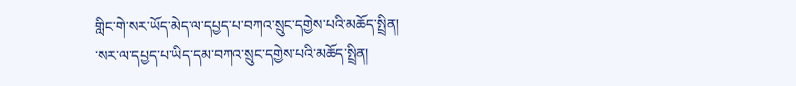གླིང་གེ་སར་ཡོད་མེད་ལ་དཔྱད་པ་བཀའ་སྲུང་དགྱེས་པའི་མཆོད་སྤྲིན།
་སར་ལ་དཔྱད་པ་ཡིད་དམ་བཀའ་སྲུང་དགྱེས་པའི་མཆོད་སྤྲིན།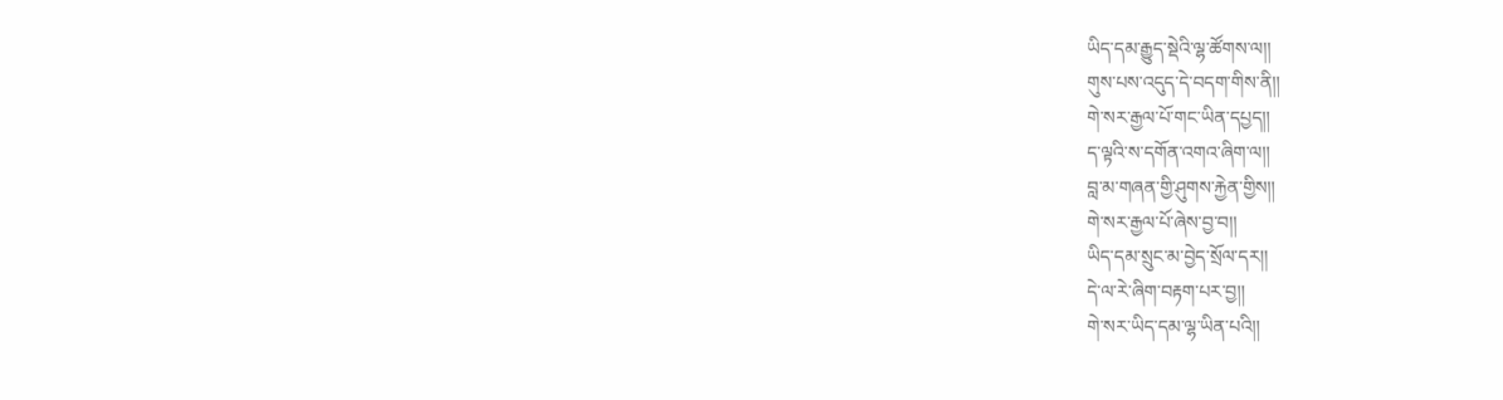ཡིད་དམ་རྒྱུད་སྡེའི་ལྷ་ཚོགས་ལ།།
གུས་པས་འདུད་དེ་བདག་གིས་ནི།།
གེ་སར་རྒྱལ་པོ་གང་ཡིན་དཔྱད།།
ད་ལྟའི་ས་དགོན་འགའ་ཞིག་ལ།།
བླ་མ་གཞན་གྱི་ཤུགས་རྐྱེན་གྱིས།།
གེ་སར་རྒྱལ་པོ་ཞེས་བྱ་བ།།
ཡིད་དམ་སྲུང་མ་བྱེད་སྲོལ་དར།།
དེ་ལ་རེ་ཞིག་བརྟག་པར་བྱ།།
གེ་སར་ཡིད་དམ་ལྷ་ཡིན་པའི།།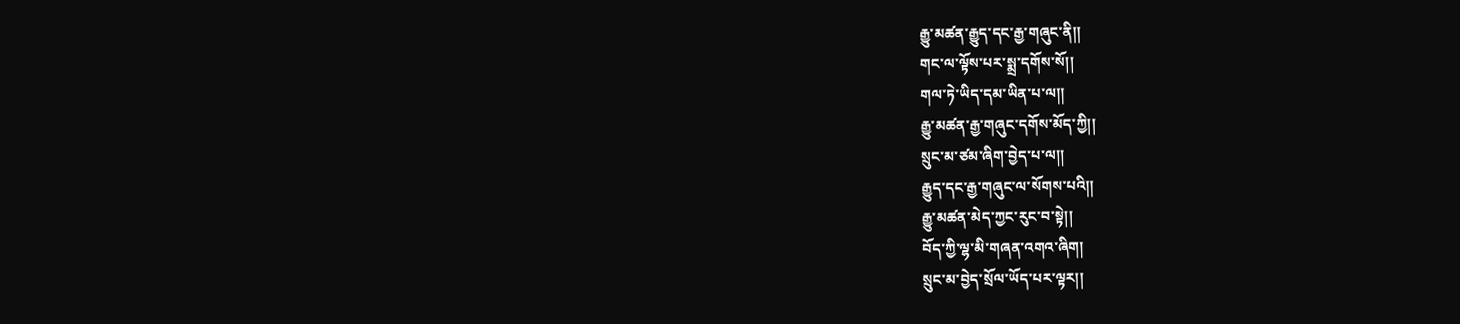རྒྱུ་མཚན་རྒྱུད་དང་རྒྱ་གཞུང་ནི།།
གང་ལ་ལྟོས་པར་སྨྲ་དགོས་སོ།།
གལ་ཏེ་ཡིད་དམ་ཡིན་པ་ལ།།
རྒྱུ་མཚན་རྒྱ་གཞུང་དགོས་མོད་ཀྱི།།
སྲུང་མ་ཙམ་ཞིག་བྱེད་པ་ལ།།
རྒྱུད་དང་རྒྱ་གཞུང་ལ་སོགས་པའི།།
རྒྱུ་མཚན་མེད་ཀྱང་རུང་བ་སྟེ།།
བོད་ཀྱི་ལྷ་མི་གཞན་འགའ་ཞིག།
སྲུང་མ་བྱེད་སྲོལ་ཡོད་པར་ལྟར།།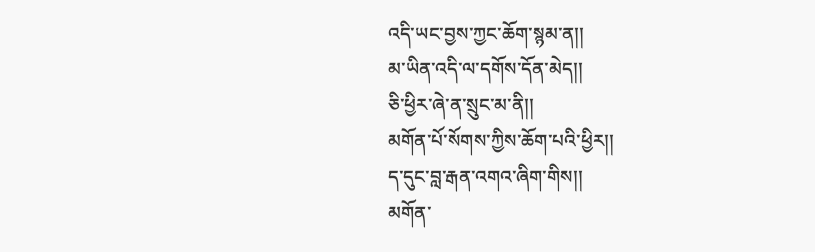འདི་ཡང་བྱས་ཀྱང་ཆོག་སྙམ་ན།།
མ་ཡིན་འདི་ལ་དགོས་དོན་མེད།།
ཅི་ཕྱིར་ཞེ་ན་སྲུང་མ་ནི།།
མགོན་པོ་སོགས་ཀྱིས་ཆོག་པའི་ཕྱིར།།
ད་དུང་བླ་རྒན་འགའ་ཞིག་གིས།།
མགོན་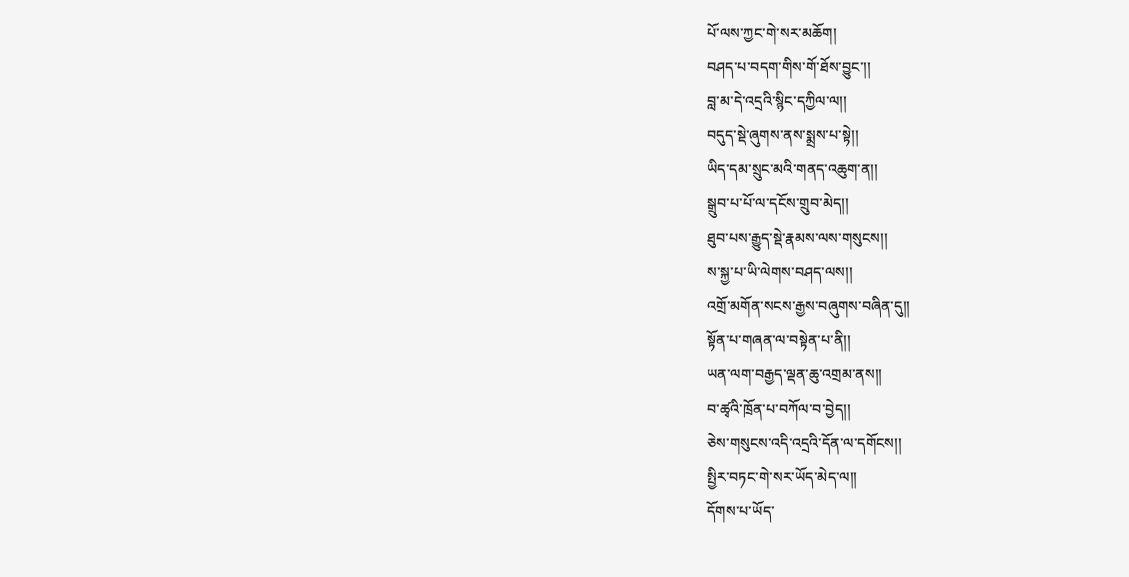པོ་ལས་ཀྱང་གེ་སར་མཆོག།
བཤད་པ་བདག་གིས་གོ་ཐོས་བྱུང་།།
བླ་མ་དེ་འདྲའི་སྙིང་དཀྱིལ་ལ།།
བདུད་སྡེ་ཞུགས་ནས་སྨྲས་པ་སྟེ།།
ཡིད་དམ་སྲུང་མའི་གནད་འཆུག་ན།།
སྒྲུབ་པ་པོ་ལ་དངོས་གྲུབ་མེད།།
ཐུབ་པས་རྒྱུད་སྡེ་རྣམས་ལས་གསུངས།།
ས་སྐྱ་པ་ཡི་ལེགས་བཤད་ལས།།
འགྲོ་མགོན་སངས་རྒྱས་བཞུགས་བཞིན་དུ།།
སྟོན་པ་གཞན་ལ་བསྟེན་པ་ནི།།
ཡན་ལག་བརྒྱད་ལྡན་ཆུ་འགྲམ་ནས།།
བ་ཚྭའི་ཁྲོན་པ་བཀོལ་བ་བྱེད།།
ཅེས་གསུངས་འདི་འདྲའི་དོན་ལ་དགོངས།།
སྤྱིར་བཏང་གེ་སར་ཡོད་མེད་ལ།།
དོགས་པ་ཡོད་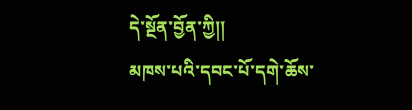དེ་སྔོན་བྱོན་ཀྱི།།
མཁས་པའི་དབང་པོ་དགེ་ཆོས་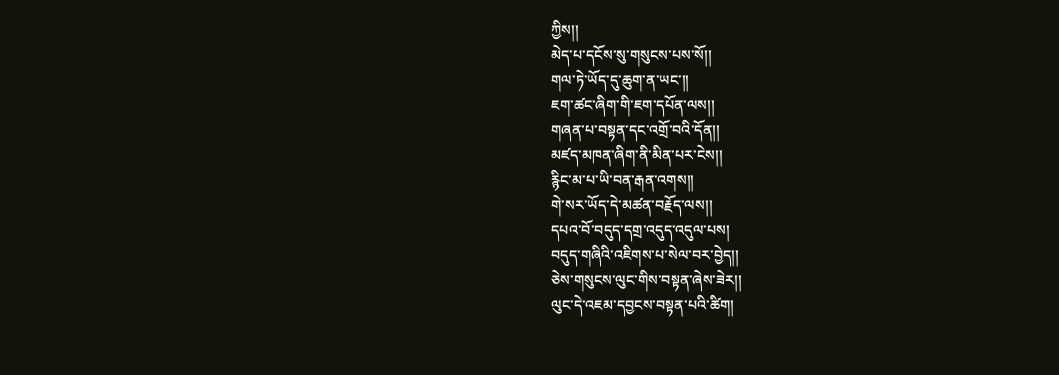ཀྱིས།།
མེད་པ་དངོས་སུ་གསུངས་པས་སོ།།
གལ་ཏེ་ཡོད་དུ་ཆུག་ན་ཡང་།།
ཇག་ཚང་ཞིག་གི་ཇག་དཔོན་ལས།།
གཞན་པ་བསྟན་དང་འགྲོ་བའི་དོན།།
མཛད་མཁན་ཞིག་ནི་མིན་པར་ངེས།།
རྙིང་མ་པ་ཡི་བན་རྒན་འགས།།
གེ་སར་ཡོད་དེ་མཚན་བརྗོད་ལས།།
དཔའ་བོ་བདུད་དགྲ་འདུད་འདུལ་པས།
བདུད་གཞིའི་འཇིགས་པ་སེལ་བར་བྱེད།།
ཅེས་གསུངས་ལུང་གིས་བསྟན་ཞེས་ཟེར།།
ལུང་དེ་འཇམ་དབྱངས་བསྟན་པའི་ཚིག།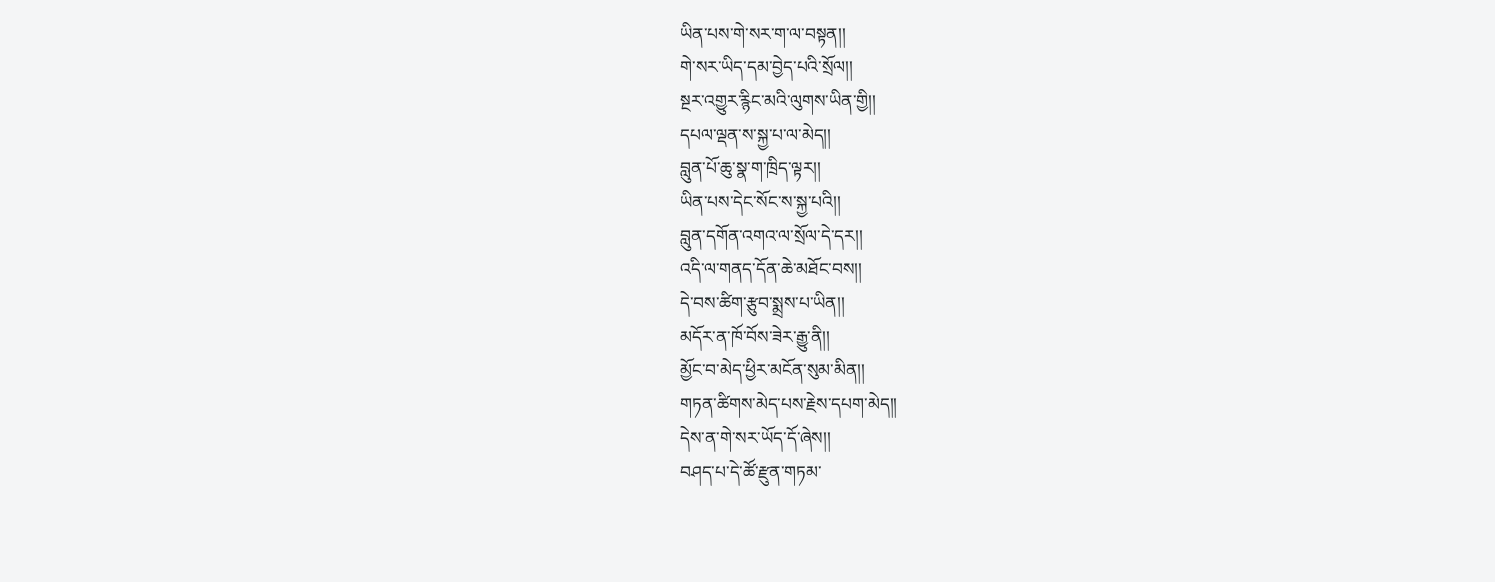ཡིན་པས་གེ་སར་ག་ལ་བསྟན།།
གེ་སར་ཡིད་དམ་བྱེད་པའི་སྲོལ།།
སྔར་འགྱུར་རྙིང་མའི་ལུགས་ཡིན་གྱི།།
དཔལ་ལྡན་ས་སྐྱ་པ་ལ་མེད།།
བླུན་པོ་ཆུ་སྣ་ག་ཁྲིད་ལྟར།།
ཡིན་པས་དེང་སོང་ས་སྐྱ་པའི།།
བླུན་དགོན་འགའ་ལ་སྲོལ་དེ་དར།།
འདི་ལ་གནད་དོན་ཆེ་མཐོང་བས།།
དེ་བས་ཚིག་རྩུབ་སྨྲས་པ་ཡིན།།
མདོར་ན་ཁོ་བོས་ཟེར་རྒྱུ་ནི།།
མྱོང་བ་མེད་ཕྱིར་མངོན་སུམ་མིན།།
གཏན་ཚིགས་མེད་པས་རྗེས་དཔག་མེད།།
དེས་ན་གེ་སར་ཡོད་དོ་ཞེས།།
བཤད་པ་དེ་ཚོ་རྫུན་གཏམ་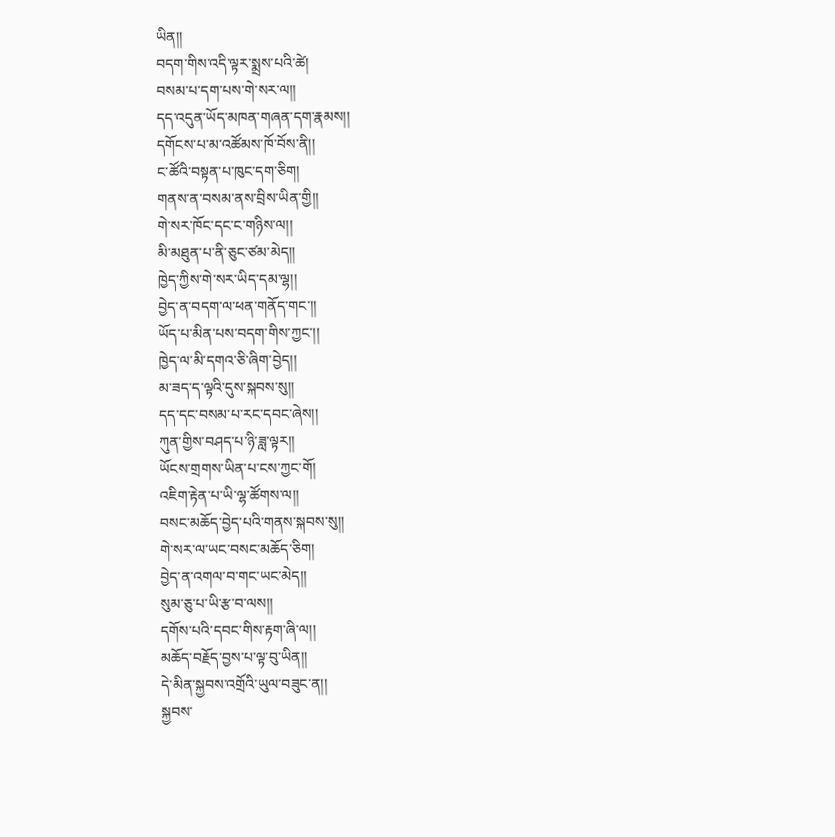ཡིན།།
བདག་གིས་འདི་ལྟར་སྨྲས་པའི་ཚེ།
བསམ་པ་དག་པས་གེ་སར་ལ།།
དད་འདུན་ཡོད་མཁན་གཞན་དག་རྣམས།།
དགོངས་པ་མ་འཚོམས་ཁོ་བོས་ནི།།
ང་ཚོའི་བསྟན་པ་ཁུང་དག་ཅིག།
གནས་ན་བསམ་ནས་བྲིས་ཡིན་གྱི།།
གེ་སར་ཁོང་དང་ང་གཉིས་ལ།།
མི་མཐུན་པ་ནི་ཅུང་ཙམ་མེད།།
ཁྱེད་ཀྱིས་གེ་སར་ཡིད་དམ་ལྷ།།
བྱེད་ན་བདག་ལ་ཕན་གནོད་གང་།།
ཡོད་པ་མིན་པས་བདག་གིས་ཀྱང་།།
ཁྱེད་ལ་མི་དགའ་ཅི་ཞིག་བྱེད།།
མ་ཟད་ད་ལྟའི་དུས་སྐབས་སུ།།
དད་དང་བསམ་པ་རང་དབང་ཞེས།།
ཀུན་གྱིས་བཤད་པ་ཉི་ཟླ་ལྟར།།
ཡོངས་གྲགས་ཡིན་པ་ངས་ཀྱང་གོ།
འཇིག་རྟེན་པ་ཡི་ལྷ་ཚོགས་ལ།།
བསང་མཆོད་བྱེད་པའི་གནས་སྐབས་སུ།།
གེ་སར་ལ་ཡང་བསང་མཆོད་ཅིག།
བྱེད་ན་འགལ་བ་གང་ཡང་མེད།།
སུམ་ཅུ་པ་ཡི་རྩ་བ་ལས།།
དགོས་པའི་དབང་གིས་རྟག་ཞི་ལ།།
མཆོད་བརྗོད་བྱས་པ་ལྟ་བུ་ཡིན།།
དེ་མིན་སྐྱབས་འགྲོའི་ཡུལ་བཟུང་ན།།
སྐྱབས་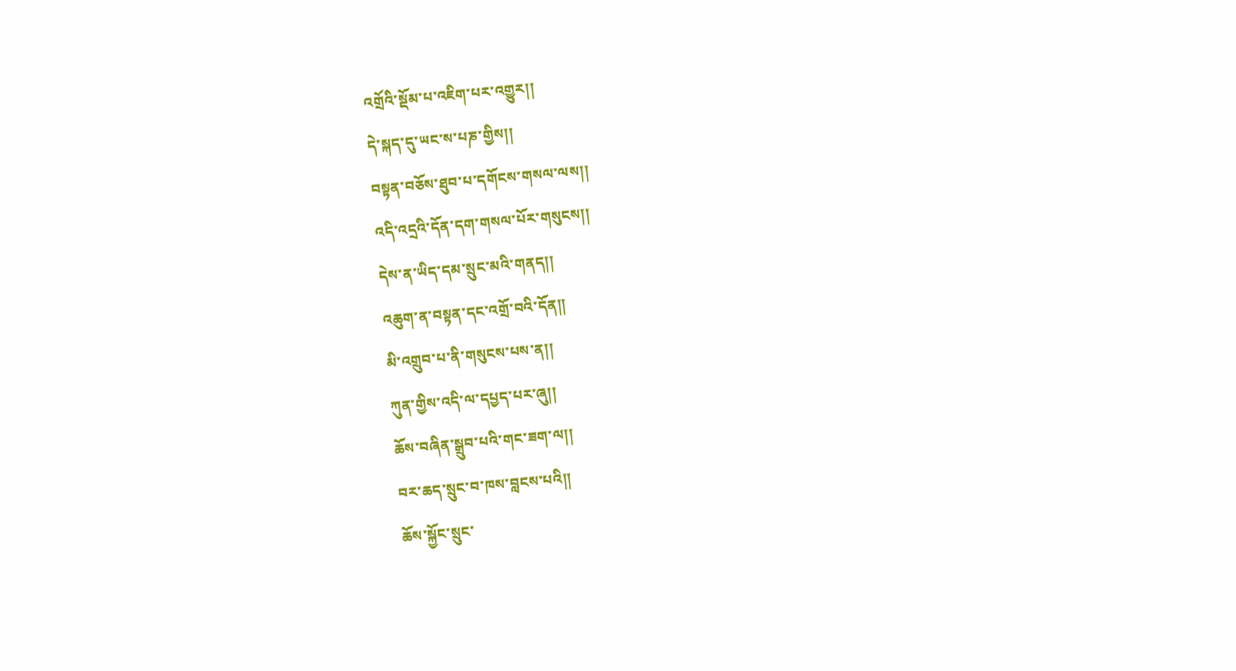འགྲོའི་སྡོམ་པ་འཇིག་པར་འགྱུར།།
དེ་སྐད་དུ་ཡང་ས་པཎ་གྱིས།།
བསྟན་བཅོས་ཐུབ་པ་དགོངས་གསལ་ལས།།
འདི་འདྲའི་དོན་དག་གསལ་པོར་གསུངས།།
དེས་ན་ཡིད་དམ་སྲུང་མའི་གནད།།
འཆུག་ན་བསྟན་དང་འགྲོ་བའི་དོན།།
མི་འགྲུབ་པ་ནི་གསུངས་པས་ན།།
ཀུན་གྱིས་འདི་ལ་དཔྱད་པར་ཞུ།།
ཆོས་བཞིན་སྒྲུབ་པའི་གང་ཟག་ལ།།
བར་ཆད་སྲུང་བ་ཁས་བླངས་པའི།།
ཆོས་སྐྱོང་སྲུང་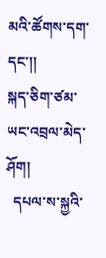མའི་ཚོགས་དག་དང་།།
སྐད་ཅིག་ཙམ་ཡང་འབྲལ་མེད་ཤོག།
  དཔལ་ས་སྐྱའི་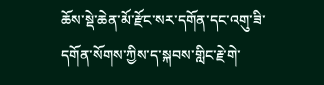ཆོས་སྡེ་ཆེན་མོ་རྫོང་སར་དགོན་དང་འགུ་ཟི་དགོན་སོགས་ཀྱིས་ད་སྐབས་གླིང་རྗེ་གེ་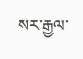སར་རྒྱལ་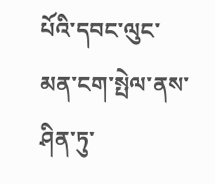པོའི་དབང་ལུང་མན་ངག་སྤེལ་ནས་ཤིན་ཏུ་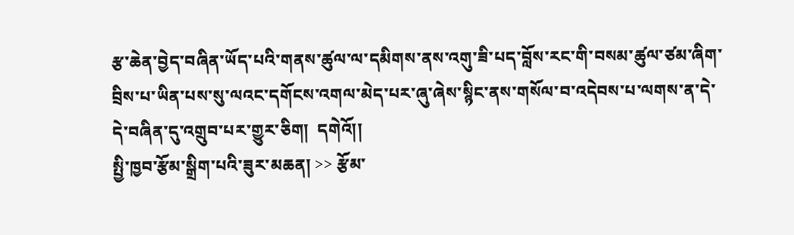རྩ་ཆེན་བྱེད་བཞིན་ཡོད་པའི་གནས་ཚུལ་ལ་དམིགས་ནས་འགུ་ཟི་པད་བློས་རང་གི་བསམ་ཚུལ་ཙམ་ཞིག་བྲིས་པ་ཡིན་པས་སུ་ལའང་དགོངས་འགལ་མེད་པར་ཞུ་ཞེས་སྙིང་ནས་གསོལ་བ་འདེབས་པ་ལགས་ན་དེ་དེ་བཞིན་དུ་འགྲུབ་པར་གྱུར་ཅིག།  དགེའོ།།
སྤྱི་ཁྱབ་རྩོམ་སྒྲིག་པའི་ཟུར་མཆན། >> རྩོམ་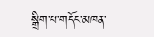སྒྲིག་པ་གདོང་མཁན་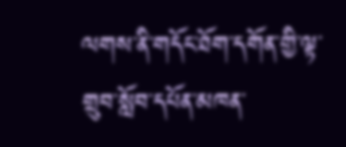ལགས་ནི་གདོང་ཐོག་དགོན་གྱི་ལྟ་གྲུབ་སློབ་དཔོན་མཁན་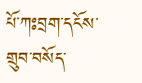པོ་ཀཿབྲག་དངོས་གྲུབ་བསོད་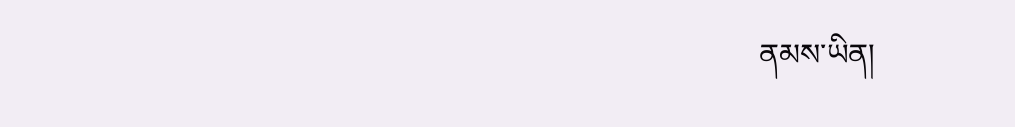ནམས་ཡིན།